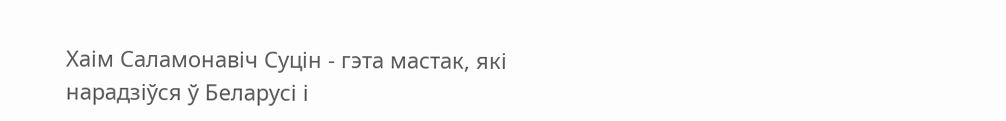Хаім Саламонавіч Суцін - гэта мастак, які нарадзіўся ў Беларусі і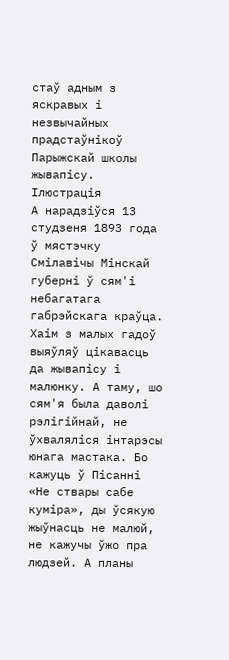стаў адным з яскравых і незвычайных прадстаўнікоў Парыжскай школы жывапісу.
Ілюстрація
А нарадзіўся 13 студзеня 1893 года ў мястэчку Смілавічы Мінскай губерні ў сям'і небагатага габрэйскага краўца. Хаім з малых гадоў выяўляў цікавасць да жывапісу і малюнку. А таму, шо сям'я была даволі рэлігійнай, не ўхваляліся інтарэсы юнага мастака. Бо кажуць ў Пісанні «Не ствары сабе куміра», ды ўсякую жыўнасць не малюй, не кажучы ўжо пра людзей. А планы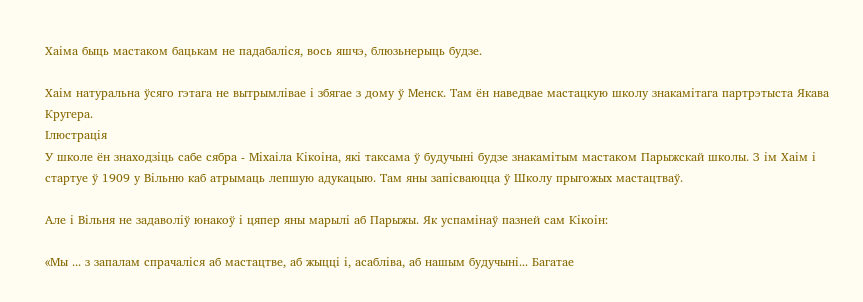Хаіма быць мастаком бацькам не падабаліся, вось яшчэ, блюзьнерыць будзе.

Хаім натуральна ўсяго гэтага не вытрымлівае і збягае з дому ў Менск. Там ён наведвае мастацкую школу знакамітага партрэтыста Якава Кругера.
Ілюстрація
У школе ён знаходзіць сабе сябра - Міхаіла Кікоіна, які таксама ў будучыні будзе знакамітым мастаком Парыжскай школы. З ім Хаім і стартуе ў 1909 у Вільню каб атрымаць лепшую адукацыю. Там яны запісваюцца ў Школу прыгожых мастацтваў.

Але і Вільня не задаволіў юнакоў і цяпер яны марылі аб Парыжы. Як успамінаў пазней сам Кікоін:

«Мы ... з запалам спрачаліся аб мастацтве, аб жыцці і, асабліва, аб нашым будучыні... Багатае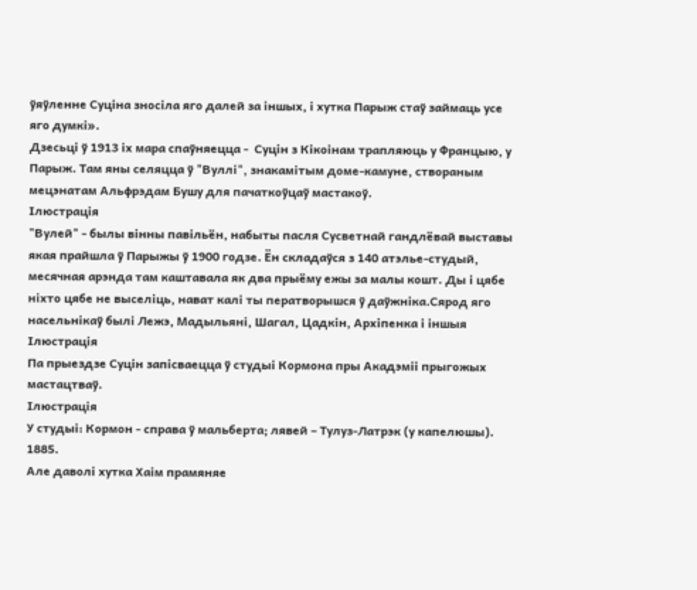ўяўленне Суціна зносіла яго далей за іншых, і хутка Парыж стаў займаць усе яго думкі».
Дзесьці ў 1913 іх мара спаўняецца -  Суцін з Кікоінам трапляюць у Францыю, у Парыж. Там яны селяцца ў "Вуллі", знакамітым доме-камуне, створаным мецэнатам Альфрэдам Бушу для пачаткоўцаў мастакоў.
Ілюстрація
"Вулей" - былы вінны павільён, набыты пасля Сусветнай гандлёвай выставы якая прайшла ў Парыжы ў 1900 годзе. Ён складаўся з 140 атэлье-студый, месячная арэнда там каштавала як два прыёму ежы за малы кошт. Ды і цябе ніхто цябе не выселіць, нават калі ты ператворышся ў даўжніка.Сярод яго насельнікаў былі Лежэ, Мадыльяні, Шагал, Цадкін, Архіпенка і іншыя
Ілюстрація
Па прыездзе Суцін запісваецца ў студыі Кормона пры Акадэміі прыгожых мастацтваў.
Ілюстрація
У студыі: Кормон - справа ў мальберта; лявей – Тулуз-Латрэк (у капелюшы). 1885.
Але даволі хутка Хаім прамяняе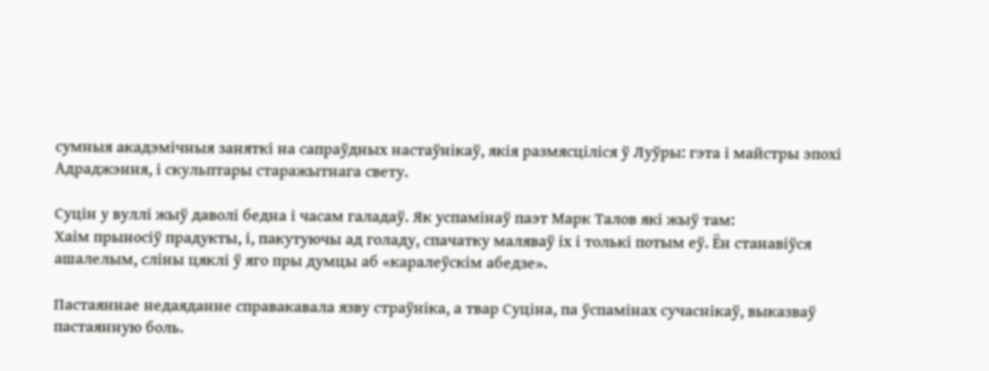сумныя акадэмічныя заняткі на сапраўдных настаўнікаў, якія размясціліся ў Луўры: гэта і майстры эпохі Адраджэння, і скульптары старажытнага свету.

Суцін у вуллі жыў даволі бедна і часам галадаў. Як успамінаў паэт Марк Талов які жыў там:
Хаім прыносіў прадукты, і, пакутуючы ад голаду, спачатку маляваў іх і толькі потым еў. Ён станавіўся ашалелым, сліны цяклі ў яго пры думцы аб «каралеўскім абедзе».

Пастаяннае недаяданне справакавала язву страўніка, а твар Суціна, па ўспамінах сучаснікаў, выказваў пастаянную боль.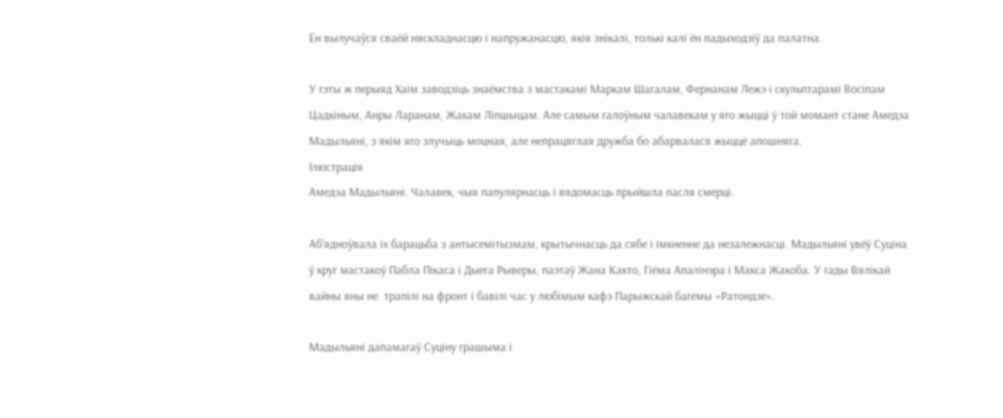Ён вылучаўся сваёй няскладнасцю і напружанасцю, якія знікалі, толькі калі ён падыходзіў да палатна.

У гэты ж перыяд Хаім заводзіць знаёмства з мастакамі Маркам Шагалам, Фернанам Лежэ і скульптарамі Восіпам Цадкіным, Анры Ларанам, Жакам Ліпшыцам. Але самым галоўным чалавекам у яго жыцці ў той момант стане Амедэа Мадыльяні, з якім яго злучыць моцная, але непрацяглая дружба бо абарвалася жыццё апошняга.
Ілюстрація
Амедэа Мадыльяні. Чалавек, чыя папулярнасць і вядомасць прыйшла пасля смерці.

Аб'ядноўвала іх барацьба з антысемітызмам, крытычнасць да сябе і імкненне да незалежнасці. Мадыльяні увёў Суціна ў круг мастакоў Пабла Пікаса і Дыега Рыверы, паэтаў Жана Както, Гіёма Апалінэра і Макса Жакоба. У гады Вялікай вайны яны не  трапілі на фронт і бавілі час у любімым кафэ Парыжскай багемы «Ратондзе».

Мадыльяні дапамагаў Суціну грашыма і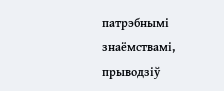патрэбнымі знаёмствамі, прыводзіў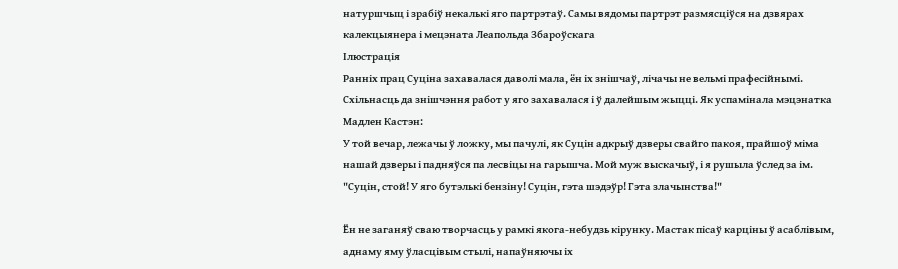натуршчыц і зрабіў некалькі яго партрэтаў. Самы вядомы партрэт размясціўся на дзвярах калекцыянера і мецэната Леапольда Збароўскага
Ілюстрація
Ранніх прац Суціна захавалася даволі мала, ён іх знішчаў, лічачы не вельмі прафесійнымі. Схільнасць да знішчэння работ у яго захавалася і ў далейшым жыцці. Як успамінала мэцэнатка Мадлен Кастэн:
У той вечар, лежачы ў ложку, мы пачулі, як Суцін адкрыў дзверы свайго пакоя, прайшоў міма нашай дзверы і падняўся па лесвіцы на гарышча. Мой муж выскачыў, і я рушыла ўслед за ім. "Суцін, стой! У яго бутэлькі бензіну! Суцін, гэта шэдэўр! Гэта злачынства!"

Ён не заганяў сваю творчасць у рамкі якога-небудзь кірунку. Мастак пісаў карціны ў асаблівым, аднаму яму ўласцівым стылі, напаўняючы іх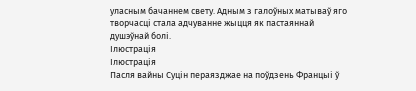уласным бачаннем свету. Адным з галоўных матываў яго творчасці стала адчуванне жыцця як пастаяннай душэўнай болі.
Ілюстрація
Ілюстрація
Пасля вайны Суцін пераязджае на поўдзень Францыі ў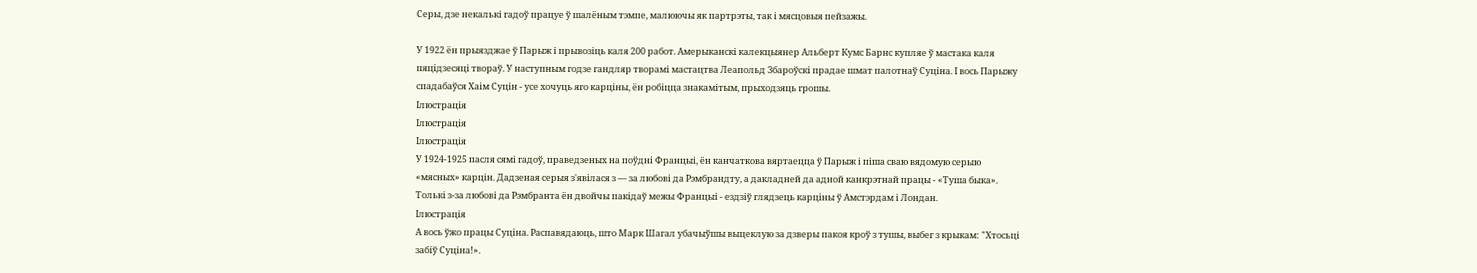Серы, дзе некалькі гадоў працуе ў шалёным тэмпе, малюючы як партрэты, так і мясцовыя пейзажы.

У 1922 ён прыязджае ў Парыж і прывозіць каля 200 работ. Амерыканскі калекцыянер Альберт Кумс Барнс купляе ў мастака каля пяцідзесяці твораў. У наступным годзе гандляр творамі мастацтва Леапольд Збароўскі прадае шмат палотнаў Суціна. І вось Парыжу спадабаўся Хаім Суцін - усе хочуць яго карціны, ён робіцца знакамітым, прыходзяць грошы.
Ілюстрація
Ілюстрація
Ілюстрація
У 1924-1925 пасля сямі гадоў, праведзеных на поўдні Францыі, ён канчаткова вяртаецца ў Парыж і піша сваю вядомую серыю «мясных» карцін. Дадзеная серыя з'явілася з — за любові да Рэмбрандту, а дакладней да адной канкрэтнай працы - «Туша быка». Толькі з-за любові да Рэмбранта ён двойчы пакідаў межы Францыі - ездзіў глядзець карціны ў Амстэрдам і Лондан.
Ілюстрація
А вось ўжо працы Суціна. Распавядаюць, што Марк Шагал убачыўшы выцеклую за дзверы пакоя кроў з тушы, выбег з крыкам: "Хтосьці забіў Суціна!».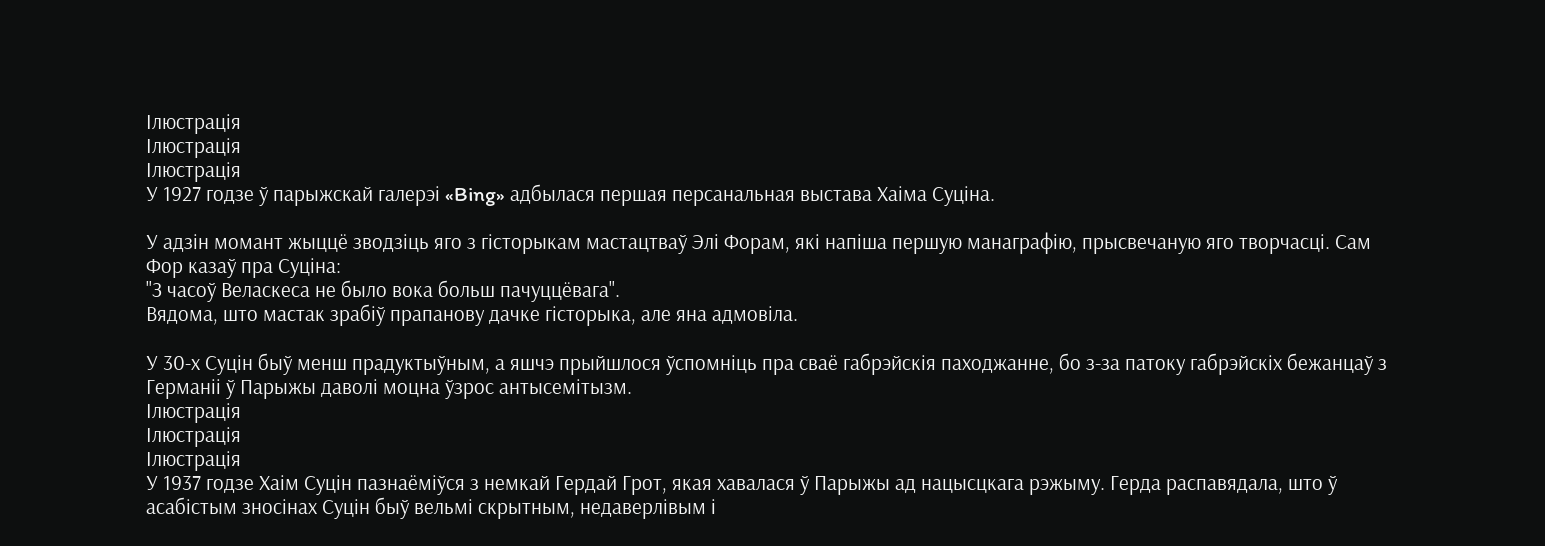Ілюстрація
Ілюстрація
Ілюстрація
У 1927 годзе ў парыжскай галерэі «Bing» адбылася першая персанальная выстава Хаіма Суціна.

У адзін момант жыццё зводзіць яго з гісторыкам мастацтваў Элі Форам, які напіша першую манаграфію, прысвечаную яго творчасці. Сам Фор казаў пра Суціна:
"З часоў Веласкеса не было вока больш пачуццёвага".
Вядома, што мастак зрабіў прапанову дачке гісторыка, але яна адмовіла.

У 30-х Суцін быў менш прадуктыўным, а яшчэ прыйшлося ўспомніць пра сваё габрэйскія паходжанне, бо з-за патоку габрэйскіх бежанцаў з Германіі ў Парыжы даволі моцна ўзрос антысемітызм.
Ілюстрація
Ілюстрація
Ілюстрація
У 1937 годзе Хаім Суцін пазнаёміўся з немкай Гердай Грот, якая хавалася ў Парыжы ад нацысцкага рэжыму. Герда распавядала, што ў асабістым зносінах Суцін быў вельмі скрытным, недаверлівым і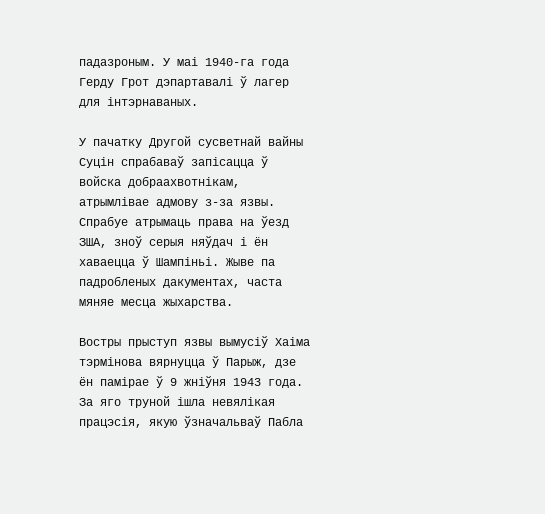падазроным. У маі 1940-га года Герду Грот дэпартавалі ў лагер для інтэрнаваных.

У пачатку Другой сусветнай вайны Суцін спрабаваў запісацца ў войска добраахвотнікам, атрымлівае адмову з-за язвы. Спрабуе атрымаць права на ўезд ЗША, зноў серыя няўдач і ён хаваецца ў Шампіньі. Жыве па падробленых дакументах, часта мяняе месца жыхарства.

Востры прыступ язвы вымусіў Хаіма тэрмінова вярнуцца ў Парыж, дзе ён памірае ў 9 жніўня 1943 года. За яго труной ішла невялікая працэсія, якую ўзначальваў Пабла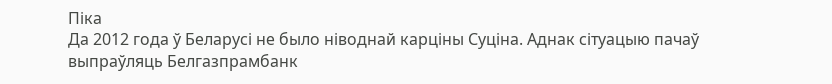Піка
Да 2012 года ў Беларусі не было ніводнай карціны Суціна. Аднак сітуацыю пачаў выпраўляць Белгазпрамбанк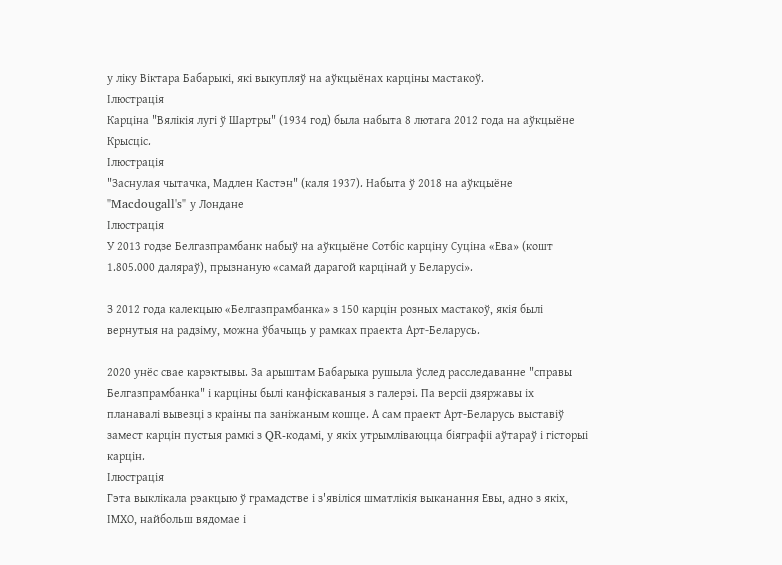у ліку Віктара Бабарыкі, які выкупляў на аўкцыёнах карціны мастакоў.
Ілюстрація
Карціна "Вялікія лугі ў Шартры" (1934 год) была набыта 8 лютага 2012 года на аўкцыёне Крысціс.
Ілюстрація
"Заснулая чытачка, Мадлен Кастэн" (каля 1937). Набыта ў 2018 на аўкцыёне "Macdougall's" у Лондане
Ілюстрація
У 2013 годзе Белгазпрамбанк набыў на аўкцыёне Сотбіс карціну Суціна «Ева» (кошт 1.805.000 даляраў), прызнаную «самай дарагой карцінай у Беларусі».

З 2012 года калекцыю «Белгазпрамбанка» з 150 карцін розных мастакоў, якія былі вернутыя на радзіму, можна ўбачыць у рамках праекта Арт-Беларусь.

2020 унёс свае карэктывы. За арыштам Бабарыка рушыла ўслед расследаванне "справы Белгазпрамбанка" і карціны былі канфіскаваныя з галерэі. Па версіі дзяржавы іх планавалі вывезці з краіны па заніжаным кошце. А сам праект Арт-Беларусь выставіў замест карцін пустыя рамкі з QR-кодамі, у якіх утрымліваюцца біяграфіі аўтараў і гісторыі карцін.
Ілюстрація
Гэта выклікала рэакцыю ў грамадстве і з'явіліся шматлікія выканання Евы, адно з якіх, ІМХО, найбольш вядомае і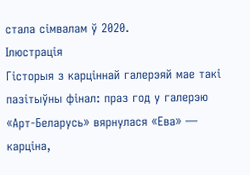стала сімвалам ў 2020.
Ілюстрація
Гісторыя з карціннай галерэяй мае такі пазітыўны фінал: праз год у галерэю «Арт-Беларусь» вярнулася «Ева» — карціна,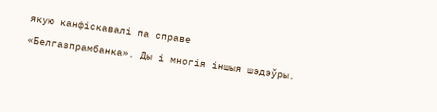якую канфіскавалі па справе «Белгазпрамбанка». Ды і многія іншыя шэдэўры.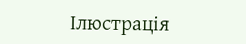Ілюстрація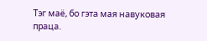Тэг маё, бо гэта мая навуковая праца.